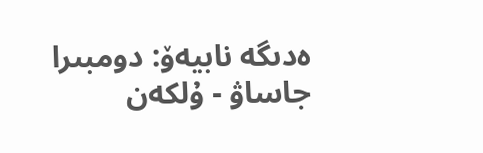ەدىگە نابيەۆ: دومبىرا جاساۋ - ۇلكەن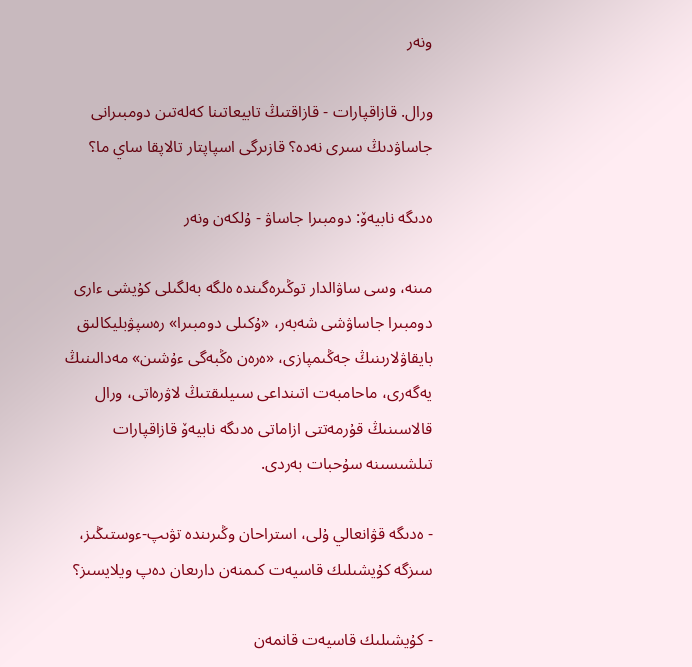ونەر

ورال. قازاقپارات - قازاقتىڭ تابيعاتىنا كەلەتىن دومبىرانى جاساۋدىڭ سىرى نەدە؟ قازىرگى اسپاپتار تالاپقا ساي ما؟

ەدىگە نابيەۆ: دومبىرا جاساۋ - ۇلكەن ونەر

مىنە، وسى ساۋالدار توڭىرەگىندە ەلگە بەلگىلى كۇيشى ءارى دومبىرا جاساۋشى شەبەر، «ۇكىلى دومبىرا» رەسپۋبليكالىق بايقاۋلارىنىڭ جەڭىمپازى، «ەرەن ەڭبەگى ءۇشىن» مەدالىنىڭ يەگەرى، ماحامبەت اتىنداعى سىيلىقتىڭ لاۋرەاتى، ورال قالاسىنىڭ قۇرمەتتى ازاماتى ەدىگە نابيەۆ قازاقپارات تىلشىسىنە سۇحبات بەردى.

- ەدىگە قۋانعالي ۇلى، استراحان وڭىرىندە تۋىپ-ءوستىڭىز، سىزگە كۇيشىلىك قاسيەت كىمنەن دارىعان دەپ ويلايسىز؟

- كۇيشىلىك قاسيەت قانمەن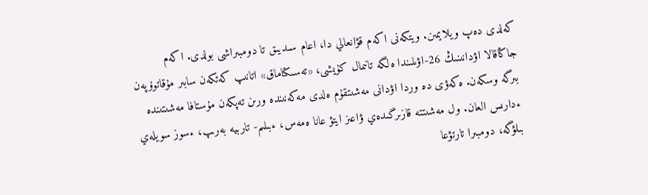كەلدى دەپ ويلايمىن. ويتكەنى اكەم قۋانعالي دا، اعام سىديىق تا دومبىراشى بولدى. اكەم جاڭاقالا اۋدانىنىڭ 26-اۋىلىندا ەلگە تانىمال كۇيشى، «تەسىكتاماق» اتانىپ كەتكەن سابىر مۇقاتوۆپەن بىرگە وسكەن. ەكەۋى دە وردا اۋدانى مەشىتقۇم ەلدى مەكەنىندە ورىن تەپكەن مۇستافا مەشىتىندە ءدارىس العان. ول مەشىتتە قازىرگىدەي ۋاعىز ايتۋ عانا ەمەس، ءبىلىم- تاربيە بەرىپ، ءسوز سويلەي بىلۋگە، دومبىرا تارتۋعا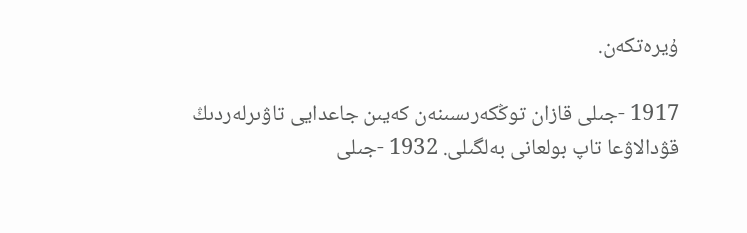ۇيرەتكەن.

1917 -جىلى قازان توڭكەرىسىنەن كەيىن جاعدايى تاۋىرلەردىڭ قۋدالاۋعا تاپ بولعانى بەلگىلى. 1932 -جىلى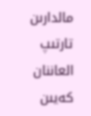مالدارىن تارتىپ العاننان كەيىن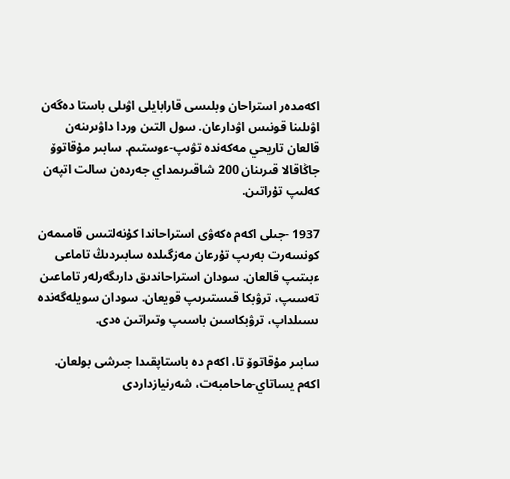اكەمدەر استراحان وبلىسى قارابايلى اۋىلى باستا دەگەن اۋىلىنا قونىس اۋدارعان. سول التىن وردا داۋىرىنەن قالعان تاريحي مەكەندە تۋىپ-ءوستىم. سابىر مۇقاتوۆ جاڭاقالا قىرىنان 200 شاقىرىمداي جەردەن سالت اتپەن كەلىپ تۇراتىن.

1937 -جىلى اكەم ەكەۋى استراحاندا كۇنەلتىس قامىمەن كونسەرت بەرىپ تۇرعان مەزگىلدە سابىردىڭ تاماعى ءبىتىپ قالعان. سودان استراحاندىق دارىگەرلەر تاماعىن تەسىپ، ترۋبكا قىستىرىپ قويعان. سودان سويلەگەندە ىسىلداپ، ترۋبكاسىن باسىپ وتىراتىن ەدى.

سابىر مۇقاتوۆ تا، اكەم دە باستاپقىدا جىرشى بولعان. اكەم يساتاي-ماحامبەت، شەرنيازداردى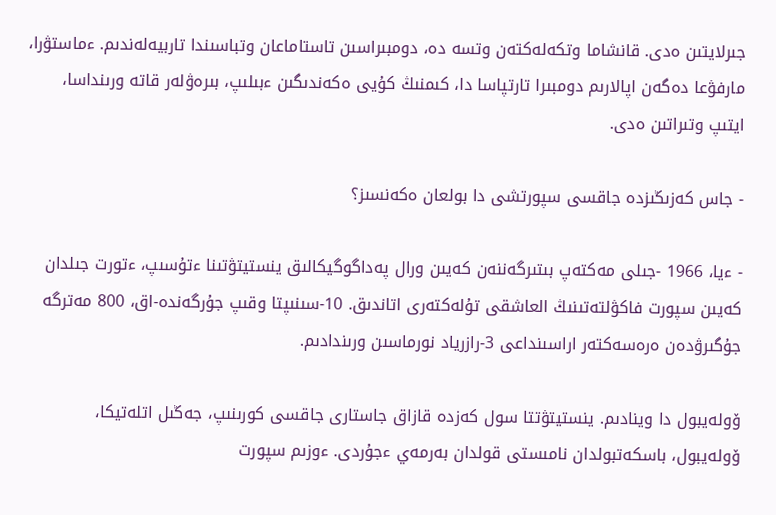جىرلايتىن ەدى. قانشاما وتكەلەكتەن وتسە دە، دومبىراسىن تاستاماعان وتباسىندا تاربيەلەندىم. ءماستۋرا، مارفۋعا دەگەن اپالارىم دومبىرا تارتپاسا دا، كىمنىڭ كۇيى ەكەندىگىن ءبىلىپ، بىرەۋلەر قاتە ورىنداسا، ايتىپ وتىراتىن ەدى.

- جاس كەزىڭىزدە جاقسى سپورتشى دا بولعان ەكەنسىز؟

- ءيا، 1966 -جىلى مەكتەپ بىتىرگەننەن كەيىن ورال پەداگوگيكالىق ينستيتۋتىنا ءتۇسىپ، ءتورت جىلدان كەيىن سپورت فاكۋلتەتىنىڭ العاشقى تۇلەكتەرى اتاندىق. 10-سىنىپتا وقىپ جۇرگەندە-اق، 800 مەترگە جۇگىرۋدەن ەرەسەكتەر اراسىنداعى 3-رازرياد نورماسىن ورىندادىم.

ۆولەيبول دا وينادىم. ينستيتۋتتا سول كەزدە قازاق جاستارى جاقسى كورىنىپ، جەڭىل اتلەتيكا، ۆولەيبول، باسكەتبولدان نامىستى قولدان بەرمەي ءجۇردى. ءوزىم سپورت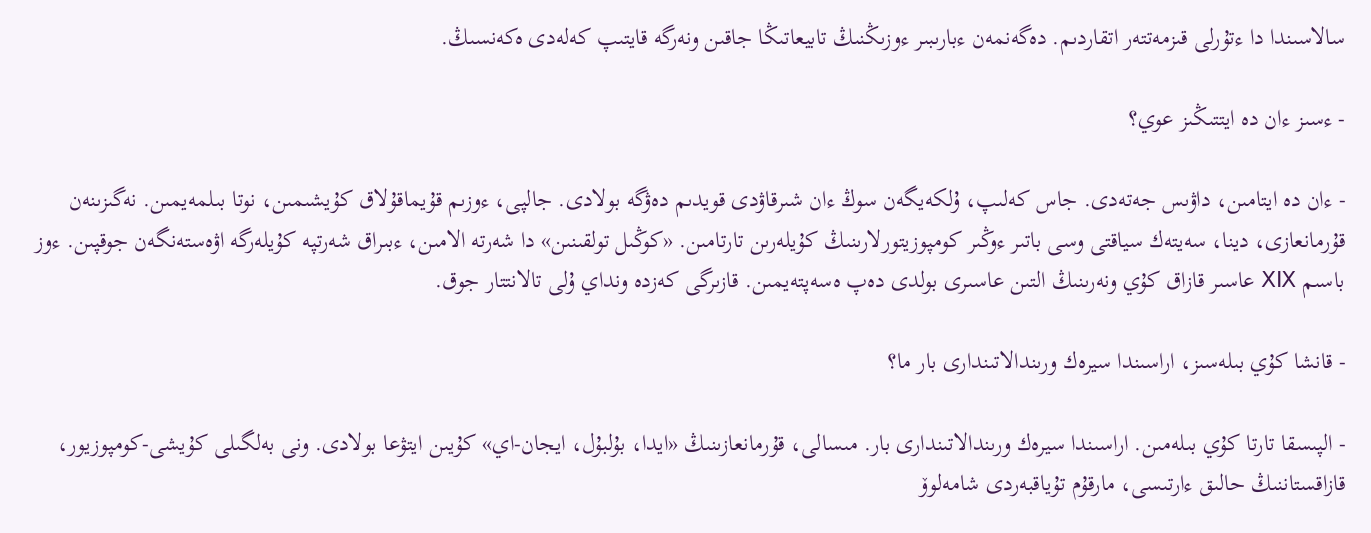سالاسىندا دا ءتۇرلى قىزمەتتەر اتقاردىم. دەگەنمەن ءبارىبىر ءوزىڭنىڭ تابيعاتىڭا جاقىن ونەرگە قايتىپ كەلەدى ەكەنسىڭ.

- ءسىز ءان دە ايتتىڭىز عوي؟

- ءان دە ايتامىن، داۋىس جەتەدى. جاس كەلىپ، ۇلكەيگەن سوڭ ءان شىرقاۋدى قويدىم دەۋگە بولادى. جالپى، ءوزىم قۇيماقۇلاق كۇيشىمىن، نوتا بىلمەيمىن. نەگىزىنەن قۇرمانعازى، دينا، سەيتەك سياقتى وسى باتىر ءوڭىر كومپوزيتورلارىنىڭ كۇيلەرىن تارتامىن. «كوڭىل تولقىنىن» دا شەرتە الامىن، ءبىراق شەرتپە كۇيلەرگە اۋەستەنگەن جوقپىن. ءوز باسىم ⅩⅨ عاسىر قازاق كۇي ونەرىنىڭ التىن عاسىرى بولدى دەپ ەسەپتەيمىن. قازىرگى كەزدە ونداي ۇلى تالانتتار جوق.

- قانشا كۇي بىلەسىز، اراسىندا سيرەك ورىندالاتىندارى بار ما؟

- الپىسقا تارتا كۇي بىلەمىن. اراسىندا سيرەك ورىندالاتىندارى بار. مىسالى، قۇرمانعازىنىڭ «ايدا، بۇلبۇل، ايجان-اي» كۇيىن ايتۋعا بولادى. ونى بەلگىلى كۇيشى-كومپوزيور، قازاقستاننىڭ حالىق ءارتىسى، مارقۇم تۇياقبەردى شامەلوۆ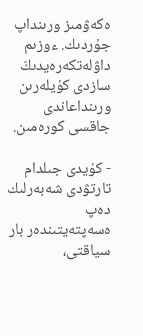ەكەۋمىز ورىنداپ جۇردىك. ءوزىم داۋلەتكەرەيدىڭ سازدى كۇيلەرىن ورىنداعاندى جاقسى كورەمىن.

- كۇيدى جىلدام تارتۋدى شەبەرلىك دەپ ەسەپتەيتىندەر بار سياقتى،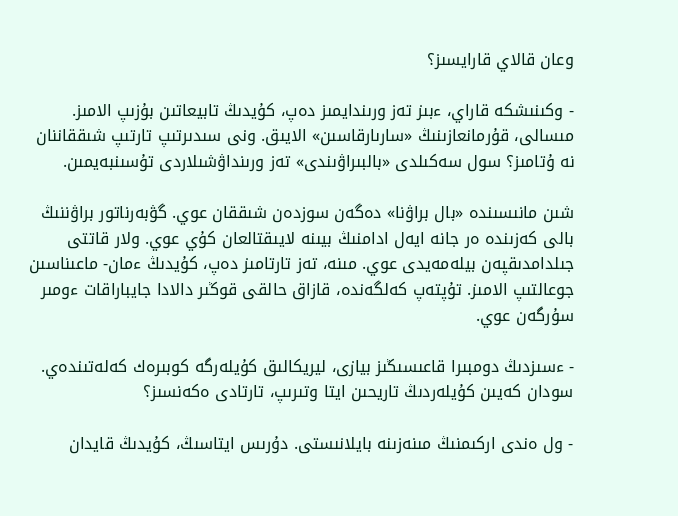وعان قالاي قارايسىز؟

- وكىنىشكە قاراي، ءبىز تەز ورىندايمىز دەپ، كۇيدىڭ تابيعاتىن بۇزىپ الامىز. مىسالى، قۇرمانعازىنىڭ «سارىارقاسىن» الايىق. ونى سىدىرتىپ تارتىپ شىققاننان نە ۇتامىز؟ سول سەكىلدى «بالبىراۋىندى» تەز ورىنداۋشىلاردى تۇسىنبەيمىن.

شىن مانىسىندە «بال براۋنا» دەگەن سوزدەن شىققان عوي. گۋبەرناتور براۋننىڭ بالى كەزىندە ەر جانە ايەل ادامنىڭ بيىنە لايىقتالعان كۇي عوي. ولار قاتتى جىلدامدىقپەن بيلەمەيدى عوي. مىنە، تەز تارتامىز دەپ، كۇيدىڭ ءمان- ماعىناسىن جوعالتىپ الامىز. تۇپتەپ كەلگەندە، قازاق حالقى قوڭىر دالادا جايباراقات ءومىر سۇرگەن عوي.

- ءسىزدىڭ دومبىرا قاعىسىڭىز بيازى، ليريكالىق كۇيلەرگە كوبىرەك كەلەتىندەي. سودان كەيىن كۇيلەردىڭ تاريحىن ايتا وتىرىپ، تارتادى ەكەنسىز؟

- ول ەندى اركىمنىڭ مىنەزىنە بايلانىستى. دۇرىس ايتاسىڭ، كۇيدىڭ قايدان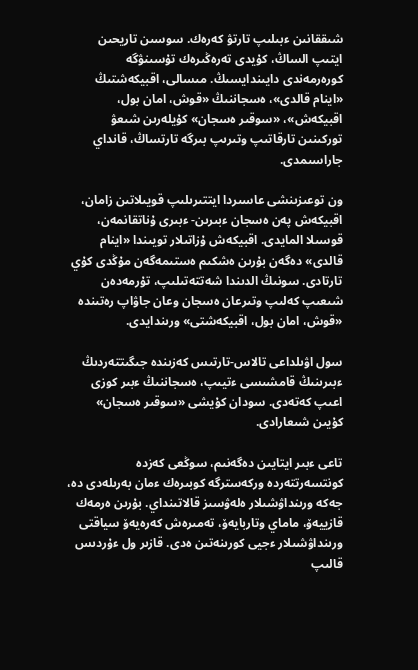شىققانىن ءبىلىپ تارتۋ كەرەك. سوسىن تاريحىن ايتىپ الساڭ، كۇيدى تەرەڭىرەك تۇسىنۋگە كورەرمەندى دايىندايسىڭ. مىسالى، اقبيكەشتىڭ «اينام قالدى»، ەسجاننىڭ «قوش، امان بول، اقبيكەش»، «سوقىر ەسجان» كۇيلەرىن شىعۋ توركىنىن تارقاتىپ وتىرىپ بىرگە تارتساڭ، قانداي جاراسىمدى.

ون توعىزىنشى عاسىردا ايتتىرىلىپ قويىلاتىن زامان، اقبيكەش پەن ەسجان ءبىرىن- ءبىرى ۇناتقانمەن، قوسىلا المايدى. اقبيكەش ۇزاتىلار تويىندا «اينام قالدى» دەگەن بۇرىن ەشكىم ەستىمەگەن مۇڭدى كۇي تارتادى. سونىڭ الدىندا شەتتەتىلىپ، تۇرمەدەن شىعىپ كەلىپ وتىرعان ەسجان وعان جاۋاپ رەتىندە «قوش، امان بول، اقبيكەشتى» ورىندايدى.

سول اۋىلداعى تالاس-تارتىس كەزىندە جىگىتتەردىڭ ءبىرىنىڭ قامشىسى ءتيىپ، ەسجاننىڭ ءبىر كوزى اعىپ كەتەدى. سودان كۇيشى «سوقىر ەسجان» كۇيىن شىعارادى.

تاعى ءبىر ايتايىن دەگەنىم، سوڭعى كەزدە كونتسەرتتەردە وركەسترگە كوبىرەك ءمان بەرىلەدى دە، جەكە ورىنداۋشىلار ەلەۋسىز قالاتىنداي. بۇرىن ەرمەك قازييەۆ، ماماي وتاربايەۆ، تەمىرەش كەرەيەۆ سياقتى ورىنداۋشىلار ءجيى كورىنەتىن ەدى. قازىر ول ءۇردىس قالىپ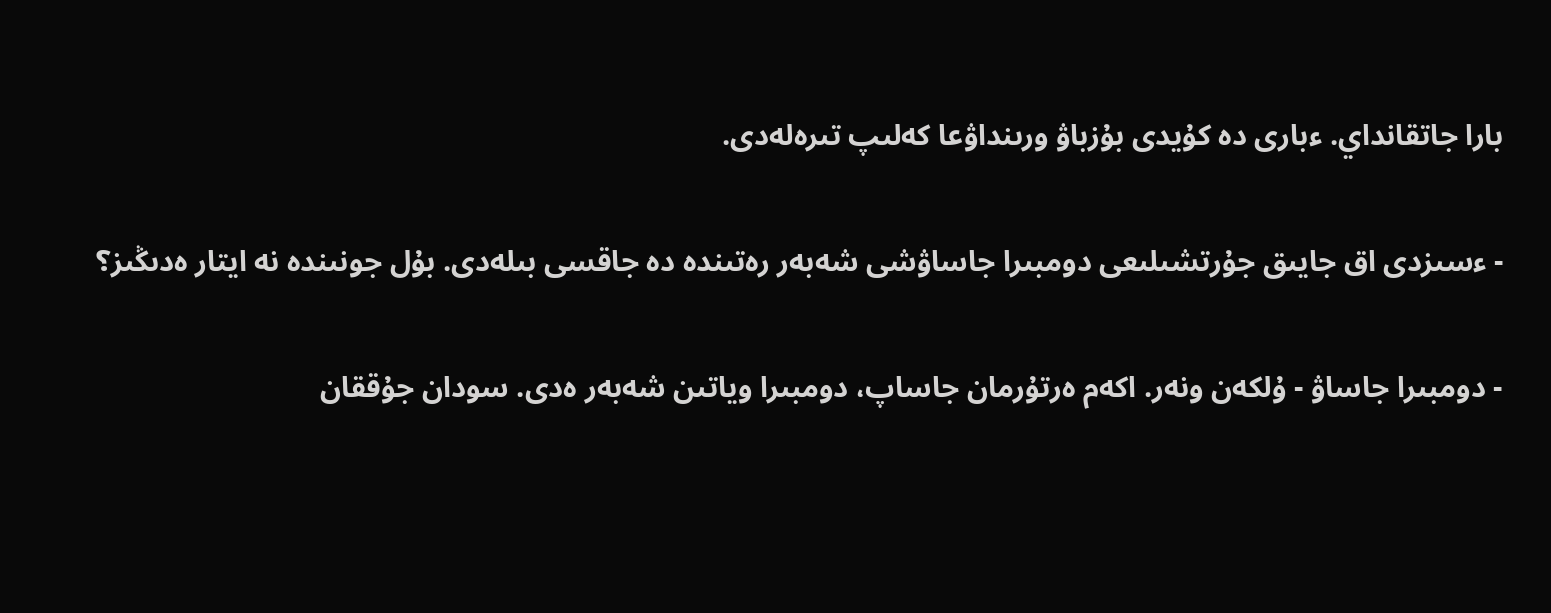بارا جاتقانداي. ءبارى دە كۇيدى بۇزباۋ ورىنداۋعا كەلىپ تىرەلەدى.

- ءسىزدى اق جايىق جۇرتشىلىعى دومبىرا جاساۋشى شەبەر رەتىندە دە جاقسى بىلەدى. بۇل جونىندە نە ايتار ەدىڭىز؟

- دومبىرا جاساۋ - ۇلكەن ونەر. اكەم ەرتۇرمان جاساپ، دومبىرا وياتىن شەبەر ەدى. سودان جۇققان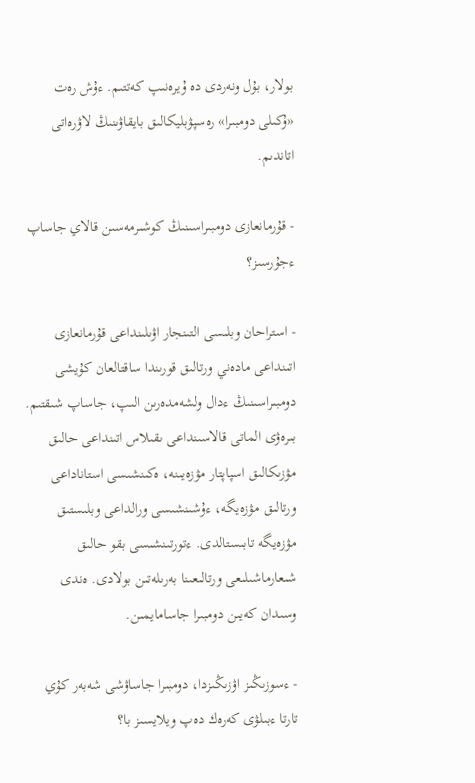بولار، بۇل ونەردى دە ۇيرەنىپ كەتتىم. ءۇش رەت «ۇكىلى دومبىرا» رەسپۋبليكالىق بايقاۋىنىڭ لاۋرەاتى اتاندىم.

- قۇرمانعازى دومبىراسىنىڭ كوشىرمەسىن قالاي جاساپ ءجۇرسىز؟

- استراحان وبلىسى التىنجار اۋىلىنداعى قۇرمانعازى اتىنداعى مادەني ورتالىق قورىندا ساقتالعان كۇيشى دومبىراسىنىڭ ءدال ولشەمدەرىن الىپ، جاساپ شىقتىم. بىرەۋى الماتى قالاسىنداعى ىقىلاس اتىنداعى حالىق مۋزىكالىق اسپاپتار مۋزەيىنە، ەكىنشىسى استاناداعى ورتالىق مۋزەيگە، ءۇشىنشىسى ورالداعى وبلىستىق مۋزەيگە تابىستالدى. ءتورتىنشىسى بقو حالىق شىعارماشىلىعى ورتالىعىنا بەرىلەتىن بولادى. ەندى وسىدان كەيىن دومبىرا جاسامايمىن.

- ءسوزىڭىز اۋزىڭىزدا، دومبىرا جاساۋشى شەبەر كۇي تارتا ءبىلۋى كەرەك دەپ ويلايسىز با؟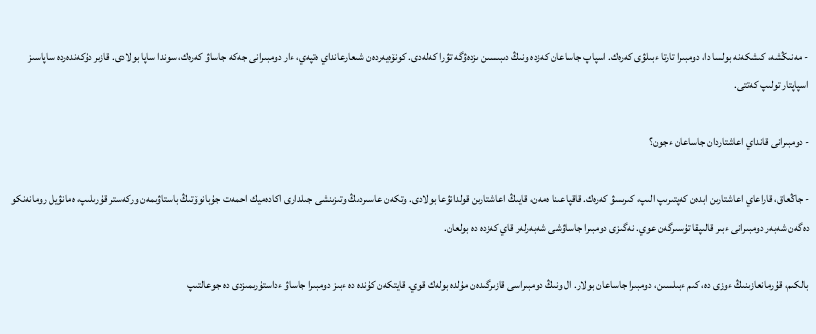- مەنىڭشە، كىشكەنە بولسا دا، دومبىرا تارتا ءبىلۋى كەرەك. اسپاپ جاساعان كەزدە ونىڭ دىبىسىن ىزدەۋگە تۋرا كەلەدى. كونۆەيەردەن شىعارعانداي ەتپەي، ءار دومبىرانى جەكە جاساۋ كەرەك، سوندا ساپا بولادى. قازىر دۇكەندەردە ساپاسىز اسپاپتار تولىپ كەتتى.

- دومبىرانى قانداي اعاشتاردان جاساعان ءجون؟

- جاڭعاق، قاراعاي اعاشتارىن ابدەن كەپتىرىپ الىپ، كىرىسۋ كەرەك. قاقپاعىنا ەمەن، قايىڭ اعاشتارىن قولدانۋعا بولادى. وتكەن عاسىردىڭ وتىزىنشى جىلدارى اكادەميك احمەت جۇبانوۆتىڭ باستاۋىمەن وركەستر قۇرىلىپ، ەمانۋيل رومانەنكو دەگەن شەبەر دومبىرانى ءبىر قالىپقا تۇسىرگەن عوي. نەگىزى دومبىرا جاساۋشى شەبەرلەر قاي كەزدە دە بولعان.

بالكىم، قۇرمانعازىنىڭ ءوزى دە، كىم ءبىلسىن، دومبىرا جاساعان بولار. ال ونىڭ دومبىراسى قازىرگىدەن مۇلدە بولەك قوي. قايتكەن كۇندە دە ءبىز دومبىرا جاساۋ ءداستۇرىمىزدى دە جوعالتىپ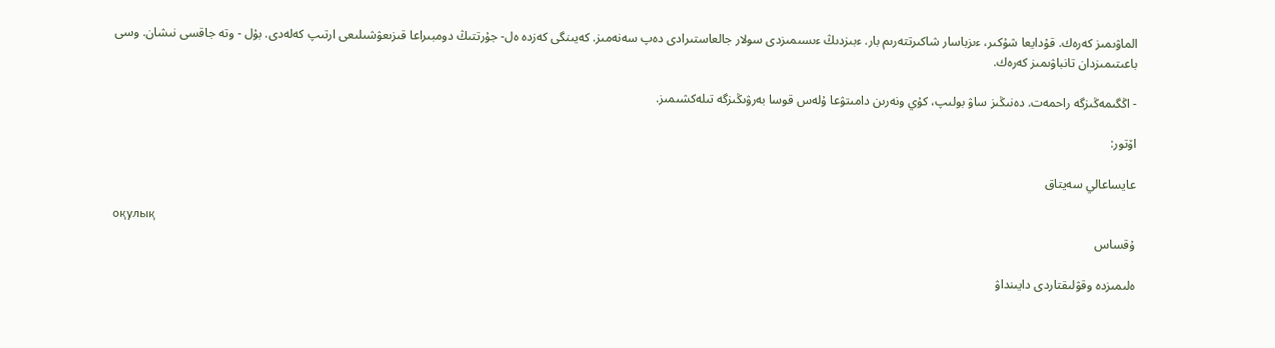الماۋىمىز كەرەك. قۇدايعا شۇكىر، ءىزباسار شاكىرتتەرىم بار. ءبىزدىڭ ءىسىمىزدى سولار جالعاستىرادى دەپ سەنەمىز. كەيىنگى كەزدە ەل- جۇرتتىڭ دومبىراعا قىزىعۋشىلىعى ارتىپ كەلەدى. بۇل - وتە جاقسى نىشان. وسى باعىتىمىزدان تانباۋىمىز كەرەك.

- اڭگىمەڭىزگە راحمەت. دەنىڭىز ساۋ بولىپ، كۇي ونەرىن دامىتۋعا ۇلەس قوسا بەرۋىڭىزگە تىلەكشىمىز.

اۆتور:

عايساعالي سەيتاق

оқулық
ۇقساس

ەلىمىزدە وقۋلىقتاردى دايىنداۋ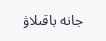جانە باقىلاۋ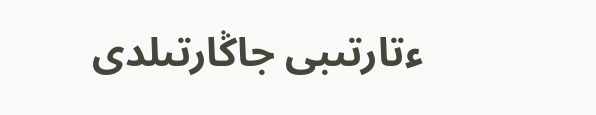ءتارتىبى جاڭارتىلدى